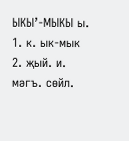ЫКЫ’-МЫКЫ ы. 1. к. ык-мык
2. җый. и. мәгъ. сөйл.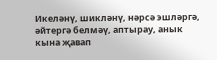Икеләнү, шикләнү, нәрсә эшләргә, әйтергә белмәү, аптырау, анык кына җавап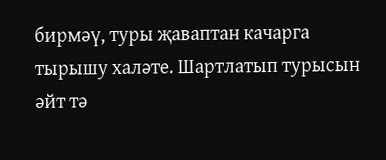бирмәү, туры җаваптан качарга тырышу халәте. Шартлатып турысын әйт тә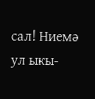сал! Ниемә ул ыкы-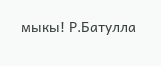мыкы! Р.Батулла